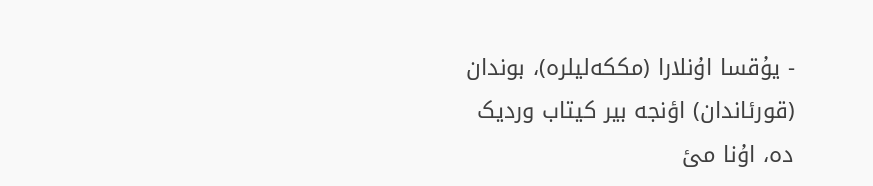- یۇقسا اۇنلارا (مککەلیلرە)، بوندان (قورئاندان) اؤنجە بیر کیتاب وردیک دە، اۇنا مئ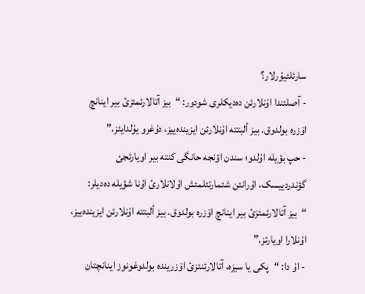سارئلئیۇرلار؟
- آصلئندا اۇنلارئن دەدیکلری شودور: “بیز آتالارئمئزئ بیر اینانچ اۆزرە بولدوق. بیز ألبتتە اۇنلارئن ایزیندەییز، دۇغرو یۇلدایئز.”
- حپ بؤیلە اۇلدو؛ سندن اؤنجە حانگی کنتە بیر اویارئجئ گؤندردییسک، اۇرانئن شئمارتئلمئش اۇلانلارئ اۇنا شؤیلە دەدیلر: “بیز آتالارئمئزئ بیر اینانچ اۆزرە بولدوق. بیز ألبتتە اۇنلارئن ایزیندەییز، اۇنلارا اویارئز.”
- اۇ دا: “پکی یا سیزە، آتالارئنئزئ اۆزریندە بولدوغونوز اینانچتان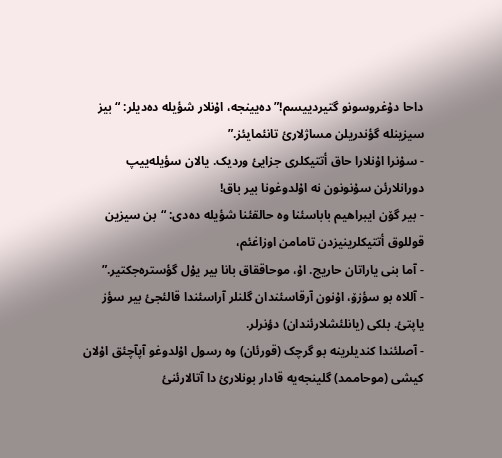داحا دۇغروسونو گتیردییسم!” دەیینجە، اۇنلار شؤیلە دەدیلر: “بیز سیزینلە گؤندریلن مساژلارئ تانئمایئز.”
- سۇنرا اۇنلارا حاق أتتیکلری جزایئ وردیک. یالان سؤیلەییپ دورانلارئن سۇنونون نە اۇلدوغونا بیر باق!
- بیر گۆن ایبراهیم باباسئنا وە حالقئنا شؤیلە دەدی: “بن سیزین قوللوق أتتیکلرینیزدن تامامن اوزاغئم،
- آما بنی یاراتان حاریج. اۇ، موحاققاق بانا بیر یۇل گؤسترەجکتیر.”
- آللاە بو سؤزۆ، اۇنون آرقاسئندان گلنلر آراسئندا قالئجئ بیر سؤز یاپتئ. بلکی (یانلئشلارئندان) دؤنرلر.
- آصلئندا کندیلرینە بو گرچک (قورئان) وە رسول اۇلدوغو آپآچئق اۇلان کیشی (موحاممد) گلینجەیە قادار بونلارئ دا آتالارئنئ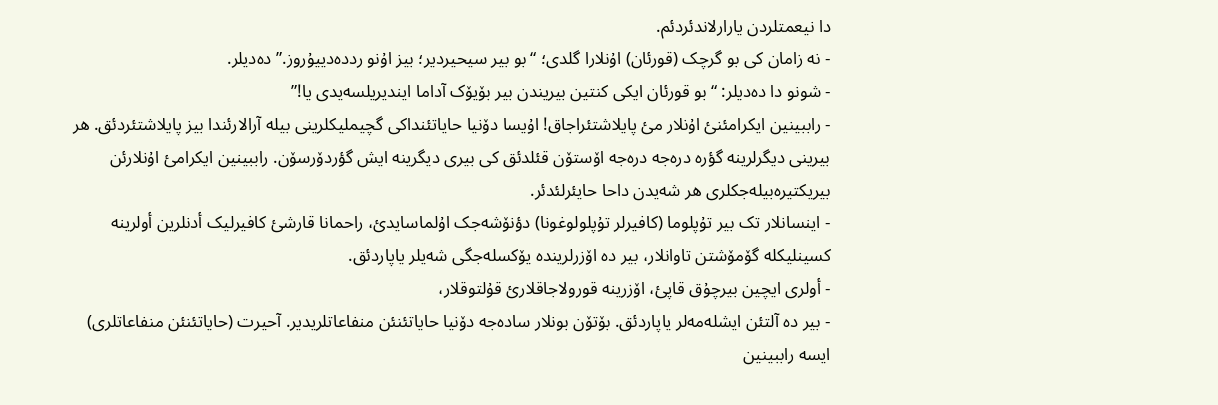دا نیعمتلردن یارارلاندئردئم.
- نە زامان کی بو گرچک (قورئان) اۇنلارا گلدی؛ “بو بیر سیحیردیر؛ بیز اۇنو رددەدییۇروز.” دەدیلر.
- شونو دا دەدیلر: “بو قورئان ایکی کنتین بیریندن بیر بۆیۆک آداما ایندیریلسەیدی یا!”
- راببینین ایکرامئنئ اۇنلار مئ پایلاشتئراجاق! اۇیسا دۆنیا حایاتئنداکی گچیملیکلرینی بیلە آرالارئندا بیز پایلاشتئردئق. هر بیرینی دیگرلرینە گؤرە درەجە درەجە اۆستۆن قئلدئق کی بیری دیگرینە ایش گؤردۆرسۆن. راببینین ایکرامئ اۇنلارئن بیریکتیرەبیلەجکلری هر شەیدن داحا حایئرلئدئر.
- اینسانلار تک بیر تۇپلوما (کافیرلر تۇپلولوغونا) دؤنۆشەجک اۇلماسایدئ، راحمانا قارشئ کافیرلیک أدنلرین أولرینە کسینلیکلە گۆمۆشتن تاوانلار، بیر دە اۆزرلریندە یۆکسلەجگی شەیلر یاپاردئق.
- أولری ایچین بیرچۇق قاپئ، اۆزرینە قورولاجاقلارئ قۇلتوقلار،
- بیر دە آلتئن ایشلەمەلر یاپاردئق. بۆتۆن بونلار سادەجە دۆنیا حایاتئنئن منفاعاتلریدیر. آحیرت (حایاتئنئن منفاعاتلری) ایسە راببینین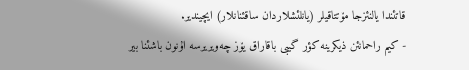قاتئندا یالنئزجا مۆتتاقیلر (یانلئشلاردان ساقئنانلار) ایچیندیر.
- کیم راحمانئن ذیکرینە کؤر گیبی باقاراق یۆز چەویریرسە اۇنون باشئنا بیر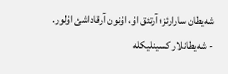شەیطان سارارئز؛ آرتئق اۇ، اۇنون آرقاداشئ اۇلور.
- شەیطانلار کسینلیکلە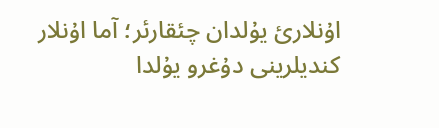اۇنلارئ یۇلدان چئقارئر؛ آما اۇنلار کندیلرینی دۇغرو یۇلدا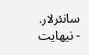سانئرلار.
- نیهایت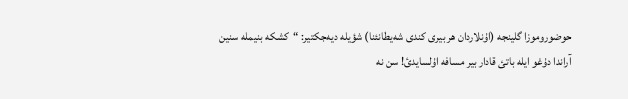حوضوروموزا گلینجە (اۇنلاردان هر بیری کندی شەیطانئنا) شؤیلە دیەجکتیر: “کشکە بنیملە سنین آراندا دۇغو ایلە باتئ قادار بیر مسافە اۇلسایدئ! سن نە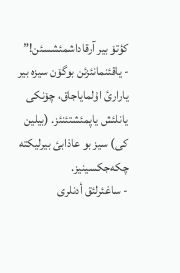کؤتۆ بیر آرقاداشمئشسئن!”
- یاقئنمانئزئن بوگۆن سیزە بیر یارارئ اۇلمایاجاق، چۆنکی یانلئش یاپمئشتئنئز. (بیلین کی) سیز بو عاذابئ بیرلیکتە چکەجکسینیز.
- ساغئرلئق أدنلری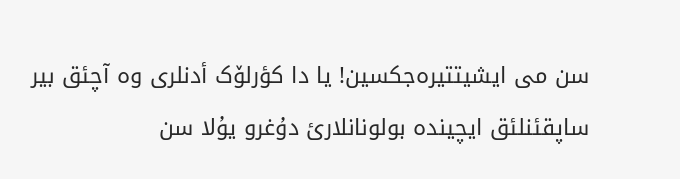سن می ایشیتتیرەجکسین! یا دا کؤرلۆک أدنلری وە آچئق بیر ساپقئنلئق ایچیندە بولونانلارئ دۇغرو یۇلا سن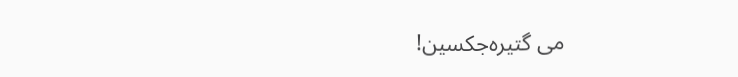می گتیرەجکسین!